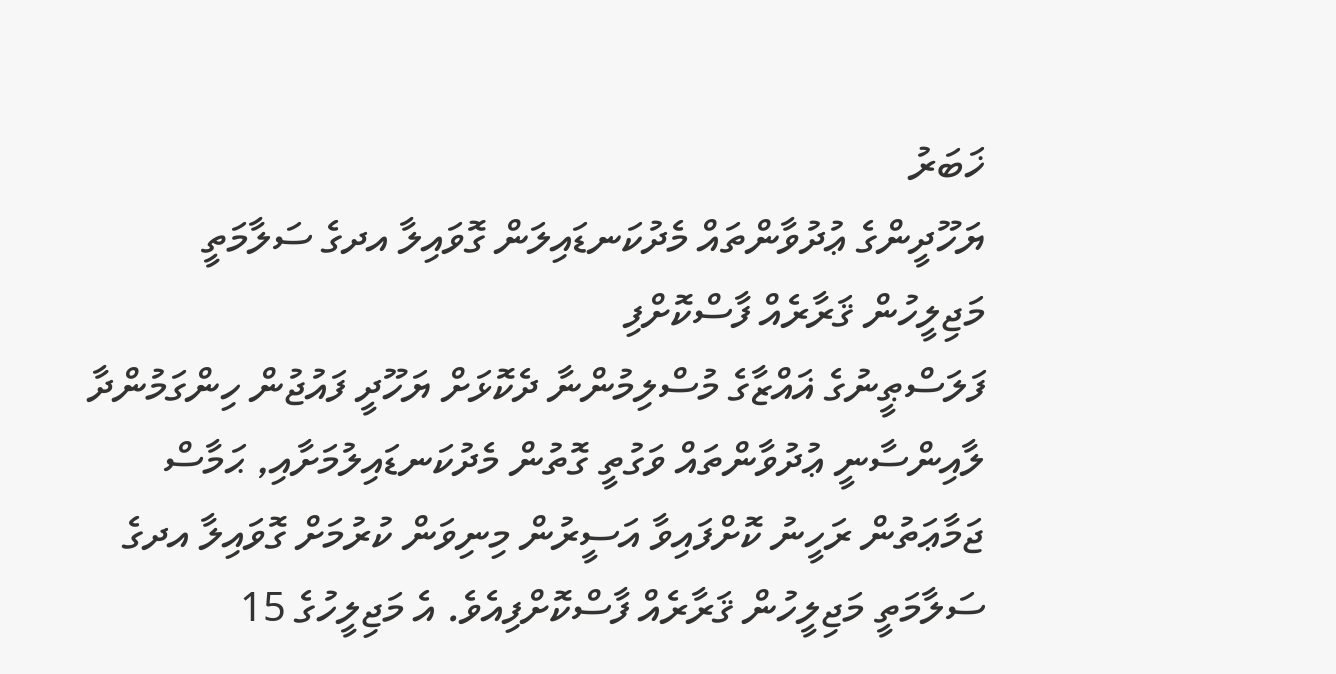ޚަބަރު
ޔަހޫދީންގެ ޢުދުވާންތައް މެދުކަނޑައިލަން ގޮވައިލާ އދގެ ސަލާމަތީ މަޖިލީހުން ޤަރާރެއް ފާސްކޮށްފި
ފަލަސްޠީނުގެ ޣައްޒާގެ މުސްލިމުންނާ ދެކޮޅަށް ޔަހޫދީ ފައުޖުން ހިންގަމުންދާ ލާއިންސާނީ ޢުދުވާންތައް ވަގުތީ ގޮތުން މެދުކަނޑައިލުމަށާއި, ޙަމާސް ޖަމާޢަތުން ރަހީނު ކޮށްފައިވާ އަސީރުން މިނިވަން ކުރުމަށް ގޮވައިލާ އދގެ ސަލާމަތީ މަޖިލީހުން ޤަރާރެއް ފާސްކޮށްފިއެވެ. އެ މަޖިލީހުގެ 15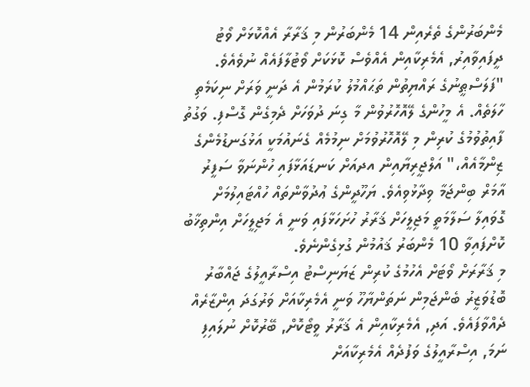މެންބަރުންގެ ތެރެއިން 14 މެންބަރުން މި ޤަރާރާ އެއްކޮޅަށް ވޯޓު ދީފައިވާއިރު, އެމެރިކާއިން އެއްވެސް ކޮޅަކަށް ވޯޓުލާފައެއް ނުވެއެވެ.
"ފަލަސްޠީނުގެ ރައްޔިތުން ތަޙައްމުލު ކުރަމުން އެ ދަނީ ވަރަށް ނިކަމެތި ހާލަތެއް. އެ މީހުންގެ ލޭއޮހޮރުވުން މާ ގިނަ ދުވަހަށް ދެމިގެން ގޮސްފި. ވަގުތު ފާއިތުވުމުގެ ކުރިން މި ލޭއޮހޮރުވުމަށް ނިމުމެއް ގެނައުމަކީ އަޅުގަނޑުމެންގެ ޒިންމާއެއް،" އަލްޖީރިޔާއިން އދއަށް ކަނޑައަޅާފައި ހުންނަވާ ސަފީރު އާމަރް ބިންޖަމާ ވިދާޅުވިއެވެ. ޔަހޫދީންގެ ޢުދުވާންތައް ހުއްޓައިލުމަށް ގޮވައިލާ ސަލާމަތީ މަޖިލީހަށް ޤަރާރު ހުށަހަޅާފައި ވަނީ އެ މަޖިލީހަށް އިންތިޚާބު ކޮށްފައިވާ 10 މެންބަރު ޤައުމުން ގުޅިގެންނެވެ.
މި ޤަރާރަށް ވޯޓަށް އެހުމުގެ ކުރިން ޒަޔަނިސްޓު އިސްރާއީލުގެ ޖައްބާރު ބޮޑުވަޒީރު ބެންޖަމިން ނަތަންޔާހޫ ވަނީ އެމެރިކާއަށް ވަރުގަދަ އިންޒާރެއް ދެއްވާފައެވެ. އަދި, އެމެރިކާއިން އެ ޤަރާރު ވީޓޯކޮށް, ބޭރުކޮށް ނުލައިފި ނަމަ, އިސްރާއީލުގެ ވަފުދެއް އެމެރިކާއަށް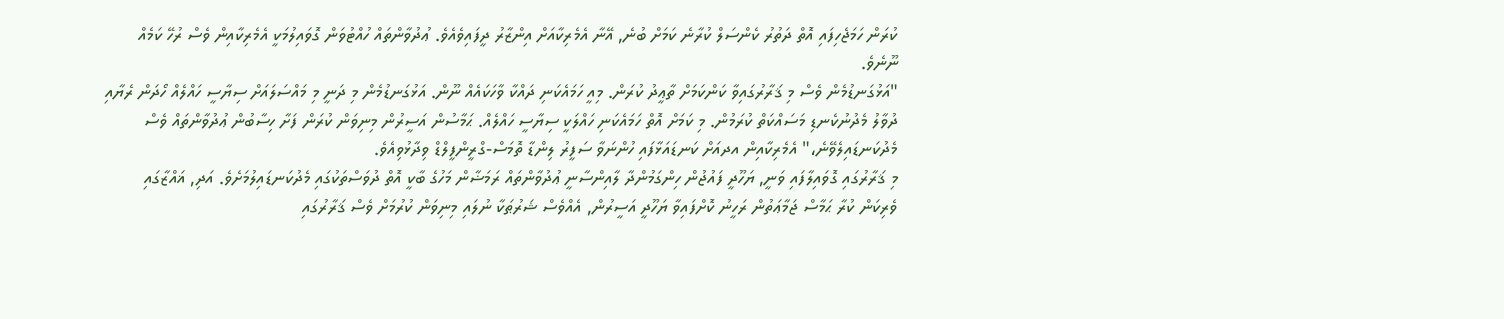ކުރަން ހަމަޖެހިފައި އޮތް ދަތުރު ކެންސަލް ކުރާނެ ކަމަށް ބުނެ, އޭނާ އެމެރިކާއަށް އިންޒާރު ދީފައިވެއެވެ. ޢުދުވާންތައް ހުއްޓުވަން ގޮވައިލުމަކީ އެމެރިކާއިން ވެސް ރުހޭ ކަމެއް ނޫނެވެ.
"އަޅުގަނޑުމެން ވެސް މި ޤަރާރުގައިވާ ކަންކަމަށް ތާޢީދު ކުރަން. މިއީ ހަމައެކަނި ދައްކާ ވާހަކައެއް ނޫން. އަޅުގަނޑުމެން މި ދަނީ މި މައްސަލައަށް ސިޔާސީ ހައްލެއް ހޯދަން ރެޔާއި ދުވާލު މެދުނުކެނޑި މަސައްކަތް ކުރަމުން. މި ކަމަށް އޮތް ހަމައެކަނި ހައްލަކީ ސިޔާސީ ހައްލެއް. ޙަމާސުން އަސީރުން މިނިވަން ކުރަން ފަށާ ހިސާބުން ޢުދުވާންތައް ވެސް މެދުކަނޑައިލެވޭނެ،" އެމެރިކާއިން އދއަށް ކަނޑައަޅާފައި ހުންނަވާ ސަފީރު ލިންޑާ ތޮމަސް-ގްރީންފީލްޑް ވިދާޅުވިއެވެ.
މި ޤަރާރުގައި ގޮވައިލާފައި ވަނީ, ޔަހޫދީ ފައުޖުން ހިންގަމުންދާ ލާއިންސާނީ ޢުދުވާންތައް ރަމަޟާން މަހުގެ ބާކީ އޮތް ދުވަސްތަކުގައި މެދުކަނޑައިލުމަށެވެ. އަދި, ޣައްޒާގައި ވެރިކަން ކުރާ ޙަމާސް ޖަމާޢަތުން ރަހީނު ކޮށްފައިވާ ޔަހޫދީ އަސީރުން, އެއްވެސް ޝަރުޠަކާ ނުލައި މިނިވަން ކުރުމަށް ވެސް ޤަރާރުގައި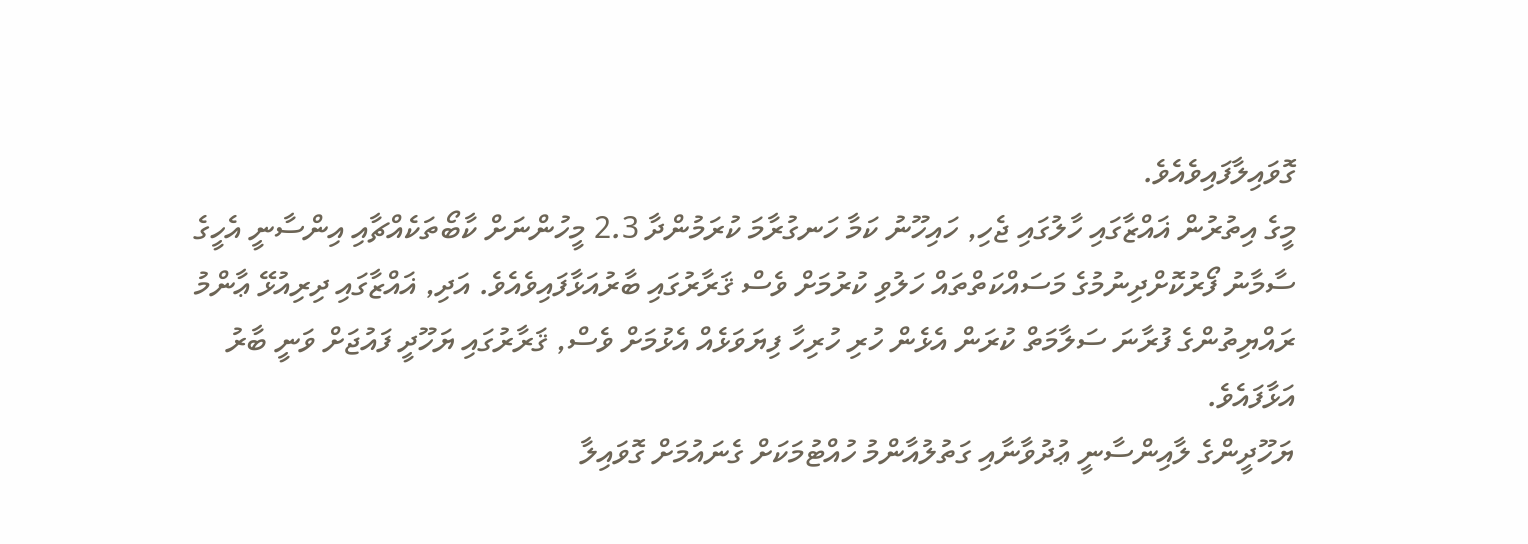ގޮވައިލާފައިވެއެވެ.
މީގެ އިތުރުން ޣައްޒާގައި ހާލުގައި ޖެހި, ހައިހޫނު ކަމާ ހަނގުރާމަ ކުރަމުންދާ 2.3 މީހުންނަށް ކާބޯތަކެއްޗާއި އިންސާނީ އެހީގެ ސާމާނު ފޯރުކޮށްދިނުމުގެ މަސައްކަތްތައް ހަލުވި ކުރުމަށް ވެސް ޤަރާރުގައި ބާރުއަޅާފައިވެއެވެ. އަދި, ޣައްޒާގައި ދިރިއުޅޭ ޢާންމު ރައްޔިތުންގެ ފުރާނަ ސަލާމަތް ކުރަން އެޅެން ހުރި ހުރިހާ ފިޔަވަޅެއް އެޅުމަށް ވެސް, ޤަރާރުގައި ޔަހޫދީ ފައުޖަށް ވަނީ ބާރު އަޅާފައެވެ.
ޔަހޫދީންގެ ލާއިންސާނީ ޢުދުވާނާއި ގަތުލުއާންމު ހުއްޓުމަކަށް ގެނައުމަށް ގޮވައިލާ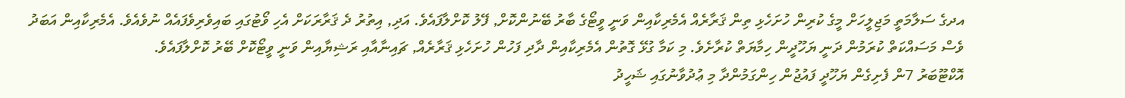އދގެ ސަލާމަތީ މަޖިލީހަށް މީގެ ކުރިން ހުށަހެޅި ތިން ޤަރާރެއް އެމެރިކާއިން ވަނީ ވީޓޯގެ ބާރު ބޭނުންކޮށް, ފޭލު ކޮށްލާފައެވެ. އަދި, އިތުރު ދެ ޤަރާރަކަށް އެހި ވޯޓުގައި ބައިވެރިވެފައެއް ނުވެއެވެ. އެމެރިކާއިން އަބަދު ވެސް މަސައްކަތް ކުރަމުން ދަނީ ޔަހޫދީން ހިމާޔަތް ކުރާށެވެ. މި ކަމާ ގުޅޭ ގޮތުން އެމެރިކާއިން ދާދި ފަހުން ހުށަހެޅި ޤަރާރެއް, ޗައިނާއާއި ރަޝިޔާއިން ވަނީ ވީޓޯކޮށް ބޭރު ކޮށްލާފައެވެ.
އޮކްޓޫބަރު 7ން ފެށިގެން ޔަހޫދީ ފައުޖުން ހިންގަމުންދާ މި ޢުދުވާނުގައި ޝަހީދު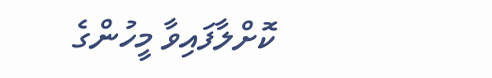ކޮށްލާފައިވާ މީހުންގެ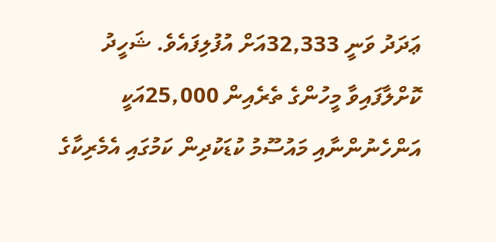ޢަދަދު ވަނީ 32,333އަށް އުފުލިފައެވެ. ޝަހީދު ކޮށްލާފައިވާ މީހުންގެ ތެރެއިން 25,000އަކީ އަންހެނުންނާއި މައުސޫމު ކުޑަކުދިން ކަމުގައި އެމެރިކާގެ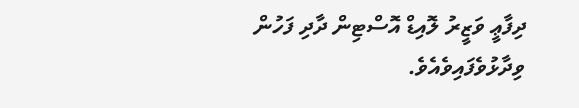ދިފާޢީ ވަޒީރު ލޮއިޑް އޮސްޓިން ދާދި ފަހުން ވިދާޅުވެފައިވެއެވެ.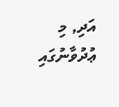އަދި, މި ޢުދުވާނުގައި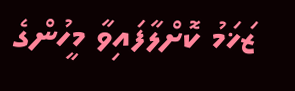ޒަޚަމު ކޮށްލާފައިވާ މީހުންގެ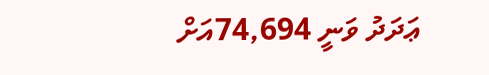ޢަދަދު ވަނީ 74,694އަށް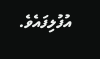އުފުލިފައެވެ.